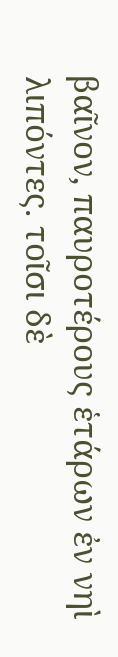βαῖνον, παυροτέρους ἑτάρων ἐν νηὶ λιπόντες. τοῖσι δὲ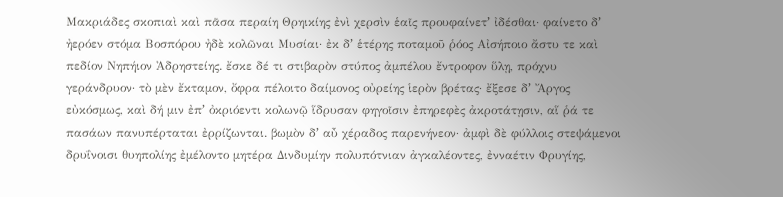Μακριάδες σκοπιαὶ καὶ πᾶσα περαίη Θρηικίης ἐνὶ χερσὶν ἑαῖς προυφαίνετʼ ἰδέσθαι· φαίνετο δʼ ἠερόεν στόμα Βοσπόρου ἠδὲ κολῶναι Μυσίαι· ἐκ δʼ ἑτέρης ποταμοῦ ῥόος Αἰσήποιο ἄστυ τε καὶ πεδίον Νηπήιον Ἀδρηστείης. ἔσκε δέ τι στιβαρὸν στύπος ἀμπέλου ἔντροφον ὕλῃ, πρόχνυ γεράνδρυον· τὸ μὲν ἔκταμον, ὄφρα πέλοιτο δαίμονος οὐρείης ἱερὸν βρέτας· ἔξεσε δʼ Ἄργος εὐκόσμως, καὶ δή μιν ἐπʼ ὀκριόεντι κολωνῷ ἵδρυσαν φηγοῖσιν ἐπηρεφὲς ἀκροτάτῃσιν, αἵ ῥά τε πασάων πανυπέρταται ἐρρίζωνται. βωμὸν δʼ αὖ χέραδος παρενήνεον· ἀμφὶ δὲ φύλλοις στεψάμενοι δρυΐνοισι θυηπολίης ἐμέλοντο μητέρα Δινδυμίην πολυπότνιαν ἀγκαλέοντες, ἐνναέτιν Φρυγίης,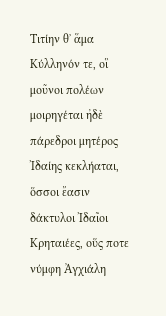Τιτίην θʼ ἅμα Κύλληνόν τε, οἳ μοῦνοι πολέων μοιρηγέται ἠδὲ πάρεδροι μητέρος Ἰδαίης κεκλήαται, ὅσσοι ἔασιν δάκτυλοι Ἰδαῖοι Κρηταιέες, οὕς ποτε νύμφη Ἀγχιάλη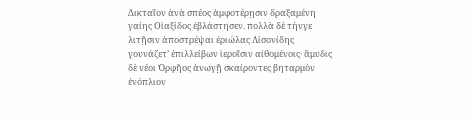Δικταῖον ἀνὰ σπέος ἀμφοτέρῃσιν δραξαμένη γαίης Οἰαξίδος ἐβλάστησεν. πολλὰ δὲ τήνγε λιτῇσιν ἀποστρέψαι ἐριώλας Λἰσονίδης γουνάζετʼ ἐπιλλείβων ἱεροῖσιν αἰθομένοις· ἄμυδις δὲ νέοι Ὀρφῆος ἀνωγῇ σκαίροντες βηταρμὸν ἐνόπλιον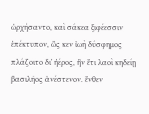ὠρχήσαντο, καὶ σάκεα ξιφέεσσιν ἐπέκτυπον, ὥς κεν ἰωὴ δύσφημος πλάζοιτο διʼ ἠέρος, ἣν ἔτι λαοὶ κηδείῃ βασιλῆος ἀνέστενον. ἔνθεν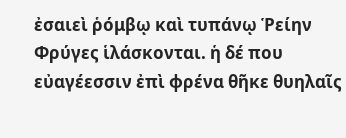ἐσαιεὶ ῥόμβῳ καὶ τυπάνῳ Ῥείην Φρύγες ἱλάσκονται. ἡ δέ που εὐαγέεσσιν ἐπὶ φρένα θῆκε θυηλαῖς